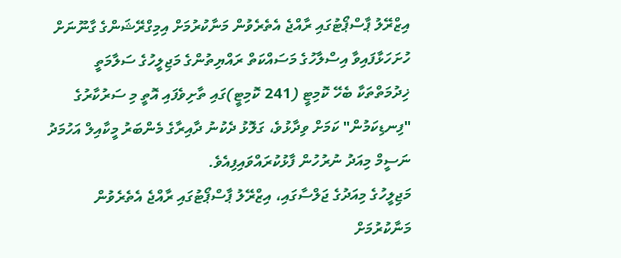އިޒްރޭލު ޕާސްޕޯޓުގައި ރާއްޖެ އެތެރެވުން މަނާކުރުމަށް އިމިގްރޭޝަންގެ ގާނޫނަށް ހުށަހަޅާފައިވާ އިސްލާހުގެ މަސައްކަތް ރައްޔިތުންގެ މަޖިލީހުގެ ސަލާމަތީ ޚިދުމަތްތަކާ ބެހޭ ކޮމިޓީ (241 ކޮމިޓީ)ގައި ތާށިވެފައި އޮތީ މި ސަރުކާރުގެ "ފިނޑިކަމުން" ކަމަށް ވިދާޅުވެ، ގަލޮޅު ދެކުނު ދާއިރާގެ މެންބަރު މީކާއިލް އަހުމަދު ނަސީމް މިއަދު ނުރުހުން ފާޅުކުރައްވައިފިއެވެ.
މަޖިލީހުގެ މިއަދުގެ ޖަލްސާގައި، އިޒްރޭލު ޕާސްޕޯޓުގައި ރާއްޖެ އެތެރެވުން މަނާކުރުމަށް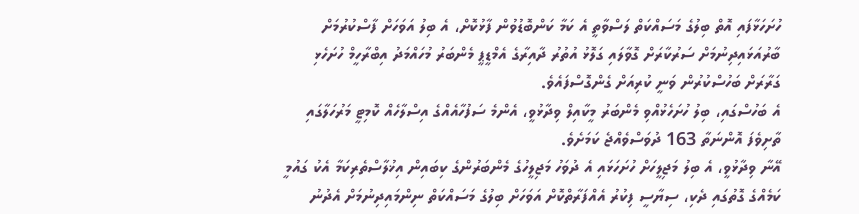ހުށަހަޅާފައި އޮތް ބިލުގެ މަސައްކަތް ލަސްވާތީ އެ ކަމާ ކަންބޮޑުވުން ފާޅުކޮށް، އެ ބިލު އަވަހަށް ފާސްކުރުމަށް ބާރުއަޅައިދިނުމަށް ސަރުކާރަށް ގޮވާލައި ގަލޮޅު އުތުރު ދާއިރާގެ އެމްޑީޕީ މެންބަރު މުހައްމަދު އިބްރާހީމް ހުށަހެޅި ގަރާރަށް ބަހުސްކުރުން ވަނީ ކުރިއަށް ގެންގޮސްފައެވެ.
އެ ބަހުސްގައި، ބިލު ހުށަހެޅުއްވި މެންބަރު މީކާއިލް ވިދާޅުވީ، އެންމެ ސަފުހާއެއްގެ އިސްލާހެއް ކޮމިޓީ މަރުހަލާގައި ތާށިވެފަ އޮންނަތާ 163 ދުވަސްވެއްޖެ ކަމަށެވެ.
އޭނާ ވިދާޅުވީ، އެ ބިލު މަޖިލީހަށް ހުށަހަޅައި އެ ދުވަހު މަޖިލީހުގެ މެންބަރުންގެ ކިބައިން އިޚުލާސްތެރިކަމާ އެކު ގައުމީ ކަމެއްގެ ގޮތުގައި ދެކި، ސިޔާސީ ފިކުރު އެއްފަރާތްކޮށް އަވަހަށް ބިލުގެ މަސައްކަތް ނިންމައިދިނުމަށް އެދުނު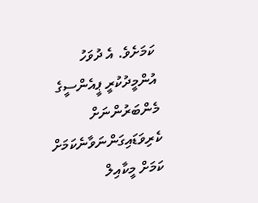ކަމަށެވެ. އެ ދުވަހު އުންމީދުކުރީ ޕީއެންސީގެ މެންބަރުންނަށް ކެރިވަޑައިގަންނަވާނެކަމަށް ކަމަށް މީކާއިލް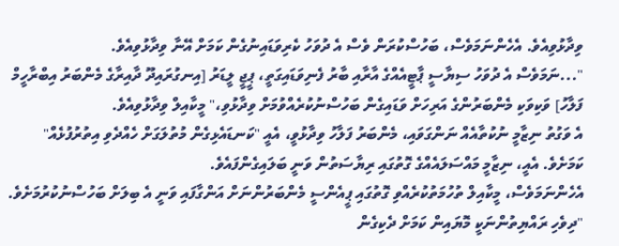ވިދާޅުވިއެވެ. އެހެންނަމަވެސް، ބަހުސްކުރަން ވެސް އެ ދުވަހު ކެރިވަޑައިނުގެން ކަމަށް އޭނާ ވިދާޅުވިއެވެ.
"...ނަމަވެސް އެ ދުވަހު ސިޔާސީ ޕާޓީއެއްގެ އާރާއި ބާރު ފެނިވަޑައިގަތީ، ޕީޖީ ލީޑަރު [އިނގުރައިދޫ ދާއިރާގެ މެންބަރު އިބްރާހީމް ފަލާހު] ވަކިވަކި މެންބަރުންގެ އަރިހަށް ވަޑައިގެން ބަހުސްނުކުރެއްވުމަށް ވިދާޅުވި،" މީކާއިލް ވިދާޅުވިއެވެ.
އެ ވަގުތު ނިޒާމީ ނުކުތާއެއް ނަންގަވައި، މެންބަރު ފަލާހު ވިދާޅުވީ، އެއީ "ކަނޑައެޅިގެން މުތުލަގަށް ހެއްދެވި އިތުރުފުޅެއް" ކަމަށެވެ. އެއީ، ނިޒާމީ މައްސަލައެއްގެ ގޮތުގައި ރިޔާސަތުން ވަނީ ބަލައިގެންފައެވެ.
އެހެންނަމަވެސް، މީކާއިލް ތުހުމަތުކުރެއްވި ގޮތުގައި ޕީއެންސީ މެންބަރުންނަށް އަންގާފައި ވަނީ އެ ބިލަށް ބަހުސްނުކުރުމަށެވެ.
"ދިވެހި ރައްޔިތުންނަކީ މޮޔައިން ކަމަށް ދެކިގެން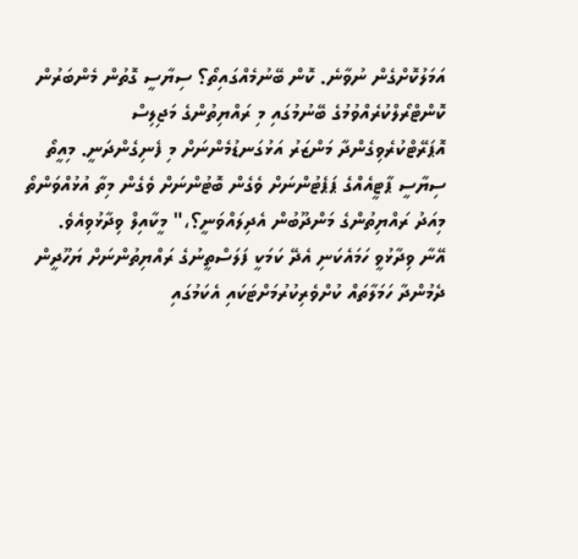އަމަލުކޮށްގެން ނުވާނެ. ކޮން ބޭނުމެއްގައިތޯ؟ ސިޔާސީ ގޮތުން މެންބަރުން ކޮންޓްރޯލްކުރެއްވުމުގެ ބޭނުމުގައި މި ރައްޔިތުންގެ މަޖިލިސް އޮޕަރޭޓްކުރެވިގެންދާ މަންޒަރު އަޅުގަނޑުމެންނަށް މި ފެނިގެންދަނީ. މިއީތޯ ސިޔާސީ ޕާޓީއެއްގެ ޕަޕެޓުންނަށް ވެގެން ބޮޓުންނަށް ވެގެން މިތާ އުޅުއްވަންތޯ މިއަދު ރައްޔިތުންގެ މަންދޫބުން އެދިލައްވަނީ؟،" މީކާއިލް ވިދާޅުވިއެވެ.
އޭނާ ވިދާޅުވީ ހަމައެކަނި އެދޭ ކަމަކީ ފަލަސްތީނުގެ ރައްޔިތުންނަށް ޔަހޫދީން ދެމުންދާ ހަމަލާތައް ކުށްވެރިކުރުމަށްޓަކައި އެކަމުގައި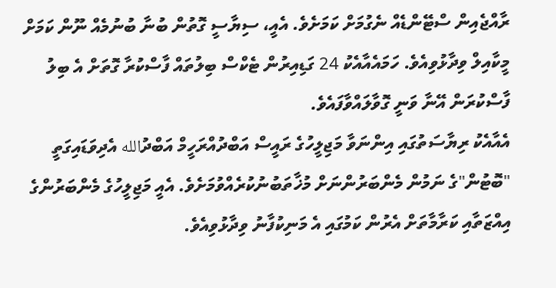ރާއްޖެއިން ސްޓޭންޑެއް ނެގުމަށް ކަމަށެވެ. އެއީ، ސިޔާސީ ގޮތުން ބުނާ ބުނުމެއް ނޫން ކަމަށް މީކާއިލް ވިދާޅުވިއެވެ. ހަމައެއާއެކު 24 ގަޑިއިރުން ޓެކްސް ބިލުތައް ފާސްކުރާ ގޮތަށް އެ ބިލު ފާސްކުރަން އޭނާ ވަނީ ގޮވާލައްވާފައެވެ.
އެއާއެކު ރިޔާސަތުގައި އިންނަވާ މަޖިލީހުގެ ރައީސް އަބްދުއްރަހީމް އަބްދުالله އެދިވަޑައިގަތީ "ބޮޓުން"ގެ ނަމުން މެންބަރުންނަށް މުޚާތަބުނުކުރެއްވުމަށެވެ. އެއީ މަޖިލީހުގެ މެންބަރުންގެ އިއްޒަތާއި ކަރާމާތަށް އެރުން ކަމުގައި އެ މަނިކުފާނު ވިދާޅުވިއެވެ.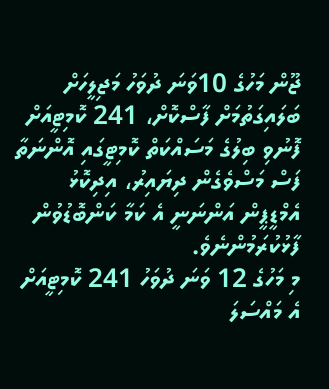ޖޫން މަހުގެ 10ވަނަ ދުވަހު މަޖިލީހަށް ބަލައިގަތުމަށް ފާސްކޮށް، 241 ކޮމިޓީއަށް ފޮނުވި ބިލުގެ މަސައްކަތް ކޮމިޓީގައި އޮންނަތާ ފަސް މަސްވެގެން ދިޔައިރު، އިދިކޮޅު އެމްޑީޕީން އަންނަނީ އެ ކަމާ ކަންބޮޑުވުން ފާޅުކުރަމުންނެވެ.
މި މަހުގެ 12 ވަނަ ދުވަހު 241 ކޮމިޓީއަށް އެ މައްސަލަ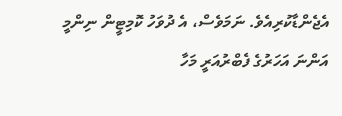އެޖެންޑާކުރިއެވެ. ނަމަވެސް، އެ ދުވަހު ކޮމިޓީން ނިންމީ އަންނަ އަހަރުގެ ފެބްރުއަރީ މަހާ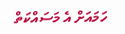ހަމައަށް އެ މަސައްކަތް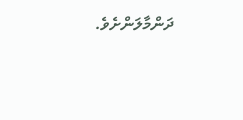ދަންމާލަންށެވެ.